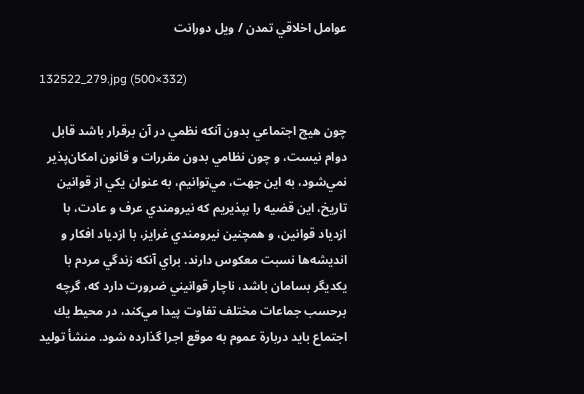عوامل اخلاقي تمدن / ویل دورانت

132522_279.jpg (500×332)

چون هيچ اجتماعي بدون آنكه نظمي در آن برقرار باشد قابل دوام نيست، و چون نظامي بدون مقررات و قانون امكان‌پذير نمي‌شود، به اين جهت، مي‌توانيم، به عنوان يكي از قوانين تاريخ، اين قضيه را بپذيريم كه نيرومندي عرف و عادت، با ازدياد قوانين، و همچنين نيرومندي غرايز، با ازدياد افكار و انديشه‌ها نسبت معكوس دارند. براي آنكه زندگي مردم با يكديگر بسامان باشد، ناچار قوانيني ضرورت دارد كه، گرچه برحسب جماعات مختلف تفاوت پيدا مي‌كند، در محيط يك اجتماع بايد دربارة عموم به موقع اجرا گذارده شود. منشأ توليد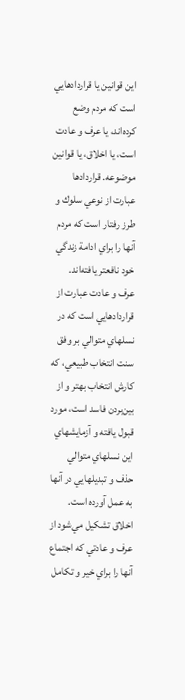اين قوانين يا قراردادهايي است كه مردم وضع كرده‌اند، يا عرف و عادت است، يا اخلاق، يا قوانين موضوعه. قراردادها عبارت از نوعي سلوك و طرز رفتار است كه مردم آنها را براي ادامة زندگي خود نافعتر يافته‌اند. عرف و عادت عبارت از قراردادهايي است كه در نسلهاي متوالي بر وفق سنت انتخاب طبيعي، كه كارش انتخاب بهتر و از بين‌بردن فاسد است، مورد قبول يافته و‌ آزمايشهاي اين نسلهاي متوالي حذف و تبديلهايي در آنها به عمل آورده است. اخلاق تشكيل مي‌شود از عرف و عادتي كه اجتماع آنها را براي خير و تكامل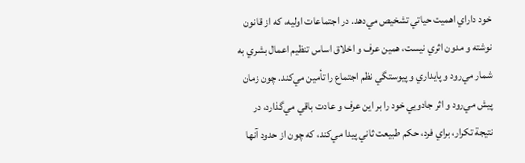خود داراي اهميت حياتي تشخيص مي‌دهد. در اجتماعات اوليه، كه از قانون نوشته و مدون اثري نيست، همين عرف و اخلاق اساس تنظيم اعمال بشري به شمار مي‌رود و پايداري و پيوستگي نظم اجتماع را تأمين مي‌كند. چون زمان پيش مي‌رود و اثر جادويي خود را بر اين عرف و عادت باقي مي‌گذارد، در نتيجة تكرار، براي فرد، حكم طبيعت ثاني پيدا مي‌كند، كه چون از حدود آنها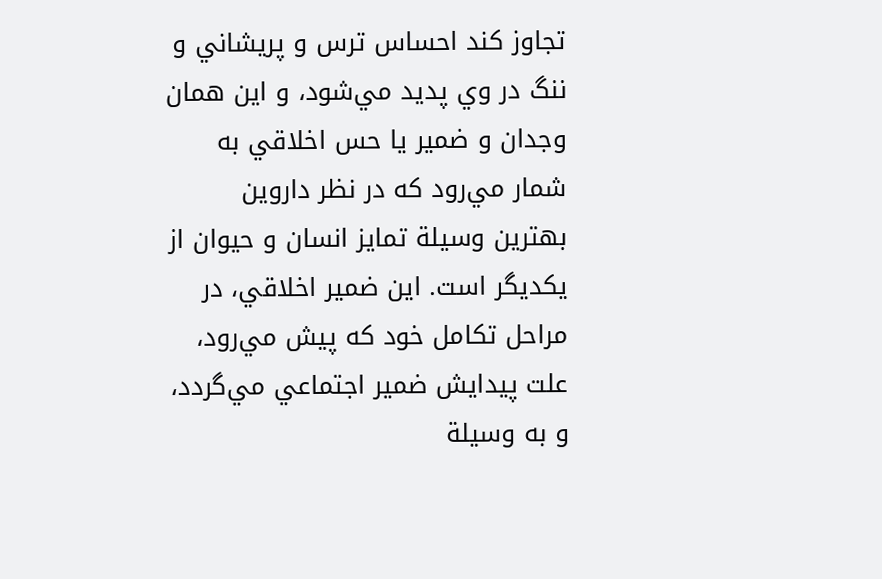تجاوز كند احساس ترس و پريشاني و ننگ در وي پديد مي‌شود، و اين همان وجدان و ضمير يا حس اخلاقي به شمار مي‌رود كه در نظر داروين بهترين وسيلة تمايز انسان و حيوان از يكديگر است. اين ضمير اخلاقي، در مراحل تكامل خود كه پيش مي‌رود، علت پيدايش ضمير اجتماعي مي‌گردد، و به وسيلة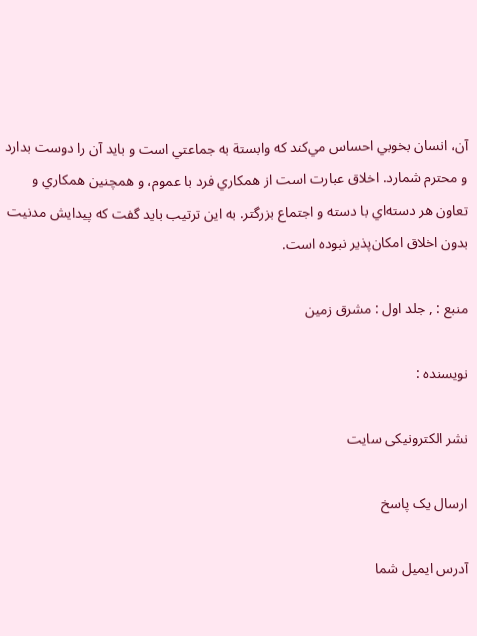آن، انسان بخوبي احساس مي‌كند كه وابستة به جماعتي است و بايد آن را دوست بدارد و محترم شمارد. اخلاق عبارت است از همكاري فرد با عموم، و همچنين همكاري و تعاون هر دسته‌اي با دسته و اجتماع بزرگتر. به اين ترتيب بايد گفت كه پيدايش مدنيت بدون اخلاق امكان‌پذير نبوده است.

منبع : , جلد اول : مشرق زمین

نویسنده :

نشر الکترونیکی سایت

ارسال یک پاسخ

آدرس ایمیل شما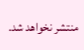منتشر نخواهد شد.